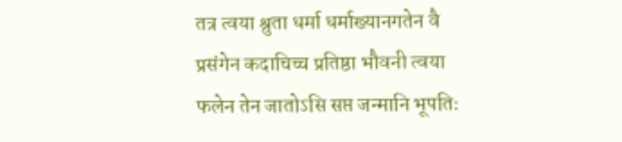तत्र त्वया श्रुता धर्मा धर्माख्यानगतेन वै
प्रसंगेन कदाचिच्च प्रतिष्ठा भौवनी त्वया
फलेन तेन जातोऽसि सप्त जन्मानि भूपतिः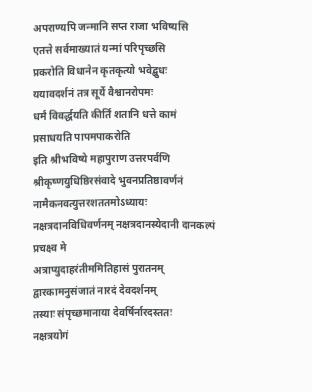अपराण्यपि जन्मानि सप्त राजा भविष्यसि
एतत्ते सर्वमाख्यातं यन्मां परिपृच्छसि
प्रकरोति विधानेन कृतकृत्यो भवेद्बुधः
ययावदर्शनं तत्र सूर्ये वैश्वानरोपमः
धर्मं विवर्द्धयति कीर्तिं शतानि धत्ते कामं प्रसाधयति पापमपाकरोति
इति श्रीभविष्ये महापुराण उत्तरपर्वणि श्रीकृष्णयुधिष्ठिरसंवादे भुवनप्रतिष्ठावर्णनं नामैकनवत्युत्तरशततमोऽध्यायः
नक्षत्रदानविधिवर्णनम् नक्षत्रदानस्येदानी दानकल्पं प्रचक्ष्व मे
अत्राप्युदाहरंतीममितिहासं पुरातनम्
द्वारकामनुसंजातं नारदं देवदर्शनम्
तस्याः संपृच्छमानाया देवर्षिर्नारदस्ततः
नक्षत्रयोगं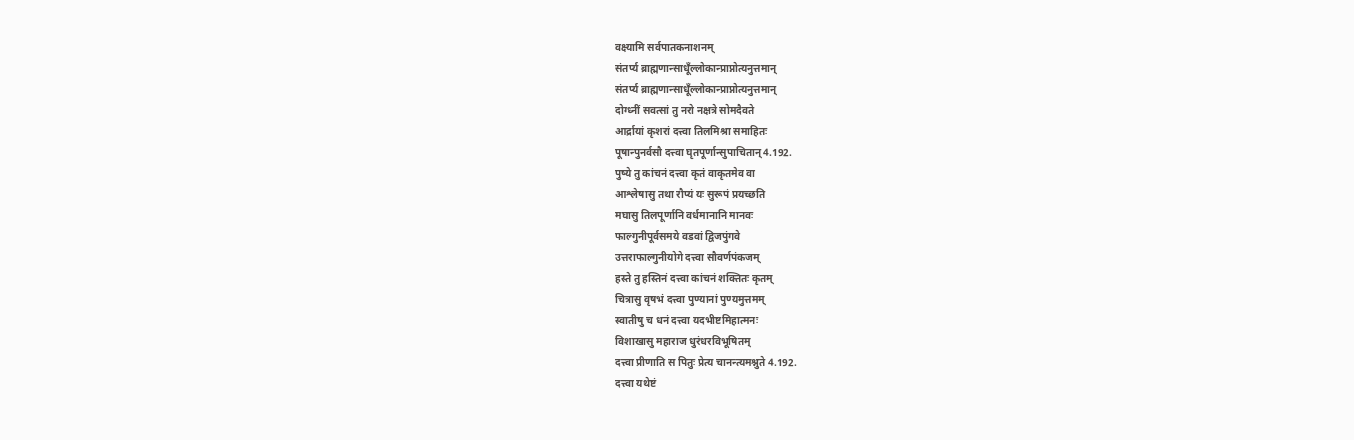वक्ष्यामि सर्वपातकनाशनम्
संतर्प्य ब्राह्मणान्साधूँल्लोकान्प्राप्नोत्यनुत्तमान्
संतर्प्य ब्राह्मणान्साधूँल्लोकान्प्राप्नोत्यनुत्तमान्
दोग्ध्नीं सवत्सां तु नरो नक्षत्रे सोमदैवते
आर्द्रायां कृशरां दत्त्वा तिलमिश्रा समाहितः
पूषान्पुनर्वसौ दत्त्वा घृतपूर्णान्सुपाचितान् 4.192.
पुष्ये तु कांचनं दत्त्वा कृतं वाकृतमेव वा
आश्लेषासु तथा रौप्यं यः सुरूपं प्रयच्छति
मघासु तिलपूर्णानि वर्धमानानि मानवः
फाल्गुनीपूर्वसमये वडवां द्विजपुंगवे
उत्तराफाल्गुनीयोगे दत्त्वा सौवर्णपंकजम्
हस्ते तु हस्तिनं दत्त्वा कांचनं शक्तितः कृतम्
चित्रासु वृषभं दत्त्वा पुण्यानां पुण्यमुत्तमम्
स्वातीषु च धनं दत्त्वा यदभीष्टमिहात्मनः
विशाखासु महाराज धुरंधरविभूषितम्
दत्त्वा प्रीणाति स पितुः प्रेत्य चानन्त्यमश्नुते 4.192.
दत्त्वा यथेष्टं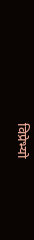विप्रेभ्यो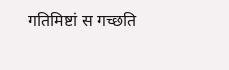गतिमिष्टां स गच्छति